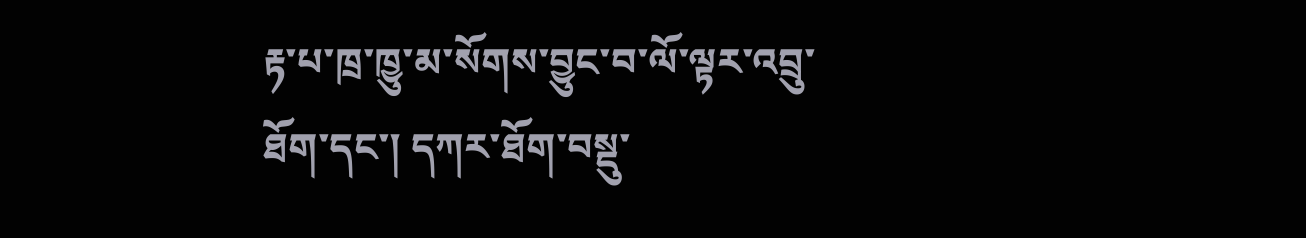རྟ་པ་ཁྲ་ཁྱུ་མ་སོགས་བྱུང་བ་ལོ་ལྟར་འབྲུ་ཐོག་དང་། དཀར་ཐོག་བསྡུ་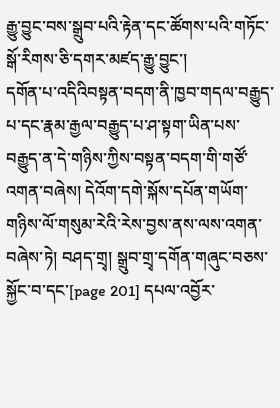རྒྱུ་བྱུང་བས་སྒྲུབ་པའི་རྟེན་དང་ཚོགས་པའི་གཏོང་སྒོ་རིགས་ཅི་དགར་མཛད་རྒྱུ་བྱུང་།
དགོན་པ་འདིའིབསྟན་བདག་ནི་ཁྱབ་གདལ་བརྒྱུད་པ་དང་རྣམ་རྒྱལ་བརྒྱུད་པ་ཤ་སྟག་ཡིན་པས་བརྒྱུད་ན་དེ་གཉིས་ཀྱིས་བསྟན་བདག་གི་གཙོ་འགན་བཞེས། དེའོག་དགེ་སྐོས་དཔོན་གཡོག་གཉིས་ལོ་གསུམ་རེའི་རེས་བྱས་ནས་ལས་འགན་བཞེས་ཏེ། བཤད་གྲྭ། སྒྲུབ་གྲྭ་དགོན་གཞུང་བཅས་སྐྱོང་བ་དང་[page 201] དཔལ་འབྱོར་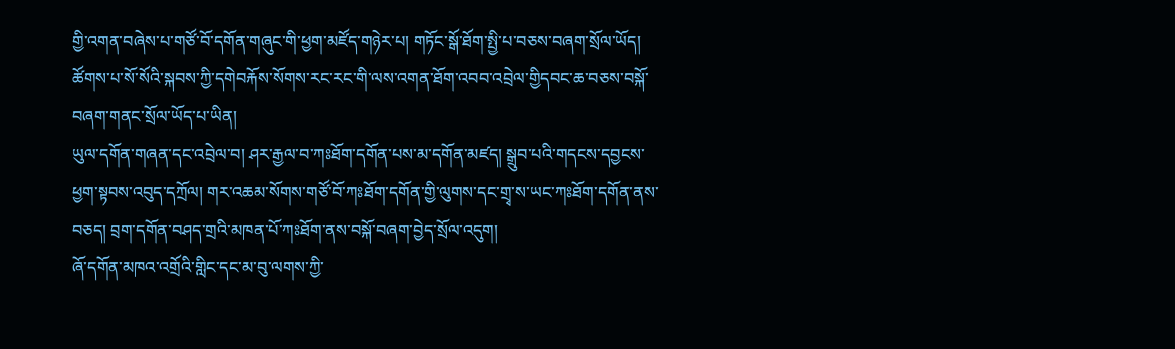གྱི་འགན་བཞེས་པ་གཙོ་བོ་དགོན་གཞུང་གི་ཕྱག་མཛོད་གཉེར་པ། གཏོང་སྒོ་ཐོག་སྤྱི་པ་བཅས་བཞག་སྲོལ་ཡོད། ཚོགས་པ་སོ་སོའི་སྐབས་ཀྱི་དགེབརྐོས་སོགས་རང་རང་གི་ལས་འགན་ཐོག་འབབ་འབྲེལ་གྱིདབང་ཆ་བཅས་བསྐོ་བཞག་གནང་སྲོལ་ཡོད་པ་ཡིན།
ཡུལ་དགོན་གཞན་དང་འབྲེལ་བ། ཤར་རྒྱལ་བ་ཀཿཐོག་དགོན་པས་མ་དགོན་མཛད། སྒྲུབ་པའི་གདངས་དབྱངས་ཕྱག་སྟབས་འབུད་དཀྲོལ། གར་འཆམ་སོགས་གཙོ་བོ་ཀཿཐོག་དགོན་གྱི་ལུགས་དང་གྲྭ་ས་ཡང་ཀཿཐོག་དགོན་ནས་བཅད། བྲག་དགོན་བཤད་གྲའི་མཁན་པོ་ཀཿཐོག་ནས་བསྐོ་བཞག་བྱེད་སྲོལ་འདུག།
ཞོ་དགོན་མཁའ་འགྲོའི་གླིང་དང་མ་བུ་ལགས་ཀྱི་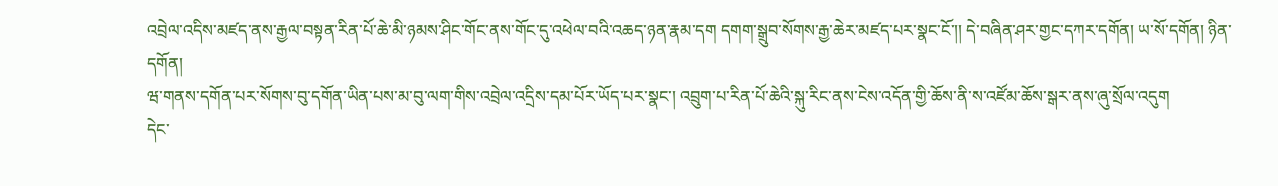འབྲེལ་འདིས་མཛད་ནས་རྒྱལ་བསྟན་རིན་པོ་ཆེ་མི་ཉམས་ཤིང་གོང་ནས་གོང་དུ་འཕེལ་བའི་འཆད་ཉན་རྣམ་དག དགག་སྒྲུབ་སོགས་རྒྱ་ཆེར་མཛད་པར་སྣང་ངོ་།། དེ་བཞིན་ཤར་གྱང་དཀར་དགོན། ཡ་སོ་དགོན། ཉིན་དགོན།
ཝ་གནས་དགོན་པར་སོགས་བུ་དགོན་ཡིན་པས་མ་བུ་ལག་གིས་འབྲེལ་འདྲིས་དམ་པོར་ཡོད་པར་སྣང་། འབྲུག་པ་རིན་པོ་ཆེའི་སྐུ་རིང་ནས་ངེས་འདོན་གྱི་ཆོས་ནི་ས་འཛོམ་ཆོས་སྒར་ནས་ཞུ་སྲོལ་འདུག
དེང་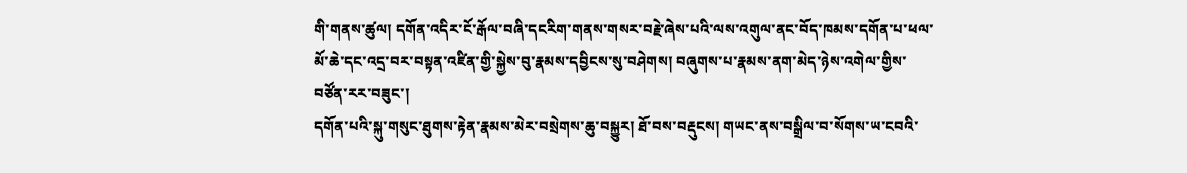གི་གནས་ཚུལ། དགོན་འདིར་ངོ་རྒོལ་བཞི་དངརིག་གནས་གསར་བརྗེ་ཞེས་པའི་ལས་འགུལ་ནང་བོད་ཁམས་དགོན་པ་ཕལ་མོ་ཆེ་དང་འདྲ་བར་བསྟན་འཛིན་གྱི་སྐྱེས་བུ་རྣམས་དབྱིངས་སུ་བཤེགས། བཞུགས་པ་རྣམས་ནག་མེད་ཉེས་འགེལ་གྱིས་བཙོན་རར་བཟུང་།
དགོན་པའི་སྐུ་གསུང་ཐུགས་རྟེན་རྣམས་མེར་བསྲེགས་ཆུ་བསྐྱུར། ཐོ་བས་བརྡུངས། གཡང་ནས་བསྒྲིལ་བ་སོགས་ཡ་ངབའི་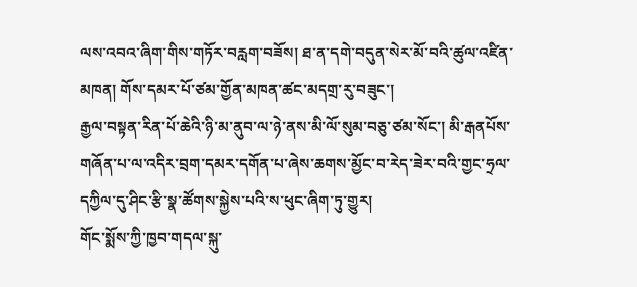ལས་འབའ་ཞིག་གིས་གཏོར་བརླག་བཟོས། ཐ་ན་དགེ་བདུན་སེར་མོ་བའི་ཚུལ་འཛིན་མཁན། གོས་དམར་པོ་ཙམ་གྱོན་མཁན་ཚང་མདགྲ་རུ་བཟུང་།
རྒྱལ་བསྟན་རིན་པོ་ཆེའི་ཉི་མ་ནུབ་ལ་ཉེ་ནས་མི་ལོ་སུམ་བཅུ་ཙམ་སོང་། མི་རྒནཔོས་གཞོན་པ་ལ་འདིར་བྲག་དམར་དགོན་པ་ཞེས་ཆགས་མྱོང་བ་རེད་ཟེར་བའི་གྱང་ཧྲལ་དཀྱིལ་དུ་ཤིང་རྩི་སྣ་ཚོགས་སྐྱེས་པའི་ས་ཕུང་ཞིག་ཏུ་གྱུར།
གོང་སྨོས་ཀྱི་ཁྱབ་གདལ་སྐུ་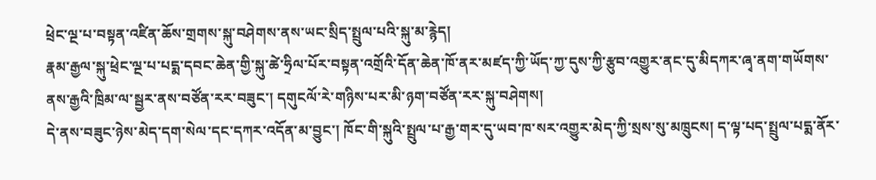ཕྲེང་ལྔ་པ་བསྟན་འཛིན་ཆོས་གྲགས་སྐུ་བཤེགས་ནས་ཡང་སྲིད་སྤྲུལ་པའི་སྐུ་མ་རྙེད།
རྣམ་རྒྱལ་སྐུ་ཕྲེང་ལྔ་པ་པདྨ་དབང་ཆེན་གྱི་སྐུ་ཚེ་ཧྲིལ་པོར་བསྟན་འགྲོའི་དོན་ཆེན་ཁོ་ནར་མཛད་ཀྱི་ཡོད་ཀྱ་དུས་ཀྱི་རྩུབ་འགྱུར་ནང་དུ་མིདཀར་ཞྭ་ནག་གཡོགས་ནས་རྒྱའི་ཁྲིམ་ལ་སྦྱར་ནས་བཙོན་རར་བཟུང་། དགུངལོ་རེ་གཉིས་པར་མི་ཉག་བཙོན་རར་སྐུ་བཤེགས།
དེ་ནས་བཟུང་ཉེས་མེད་དག་སེལ་དང་དཀར་འདོན་མ་བྱུང་། ཁོང་གི་སྐུའི་སྤྲུལ་པ་རྒྱ་གར་དུ་ཡབ་ཁ་སར་འགྱུར་མེད་ཀྱི་སྲས་སུ་མཁྲུངས། ད་ལྟ་པད་སྤྲུལ་པདྨ་ནོར་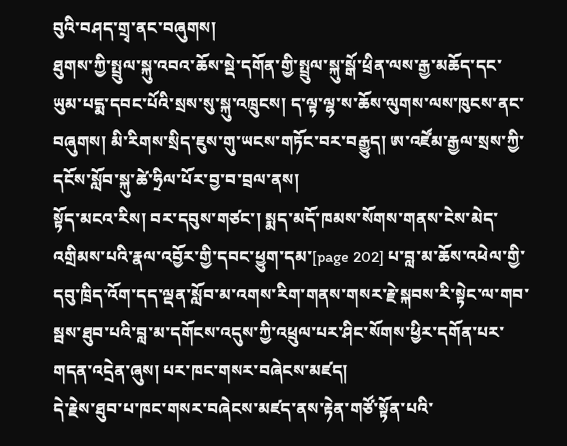བུའི་བཤད་གྲྭ་ནང་བཞུགས།
ཐུགས་ཀྱི་སྤྲུལ་སྐུ་འབའ་ཆོས་སྡེ་དགོན་གྱི་སྤྲུལ་སྐུ་སྒོ་ཕྲིན་ལས་རྒྱ་མཆོད་དང་ཡུམ་པདྨ་དབང་པོའི་སྲས་སུ་སྐུ་འཁྲུངས། ད་ལྟ་ལྷ་ས་ཆོས་ལུགས་ལས་ཁུངས་ནང་བཞུགས། མི་རིགས་སྲིད་ཇུས་གུ་ཡངས་གཏོང་བར་བརྒྱུད། ཨ་འཛོམ་རྒྱལ་སྲས་ཀྱི་དངོས་སློབ་སྐུ་ཚེ་ཧྲིལ་པོར་བྱ་བ་བྲལ་ནས།
སྟོད་མངའ་རིས། བར་དབུས་གཙང་། སྨད་མདོ་ཁམས་སོགས་གནས་ངེས་མེད་འགྲིམས་པའི་རྣལ་འབྱོར་གྱི་དབང་ཕྱུག་དམ་[page 202] པ་བླ་མ་ཆོས་འཕེལ་གྱི་དབུ་ཁྲིད་འོག་དད་ལྡན་སློབ་མ་འགས་རིག་གནས་གསར་རྗེ་སྐབས་རི་སྟེང་ལ་གབ་སྦས་ཐུབ་པའི་བླ་མ་དགོངས་འདུས་ཀྱི་འཕྲུལ་པར་ཤིང་སོགས་ཕྱིར་དགོན་པར་གདན་འདྲེན་ཞུས། པར་ཁང་གསར་བཞེངས་མཛད།
དེ་རྗེས་ཐུབ་པ་ཁང་གསར་བཞེངས་མཛད་ནས་རྟེན་གཙོ་སྟོན་པའི་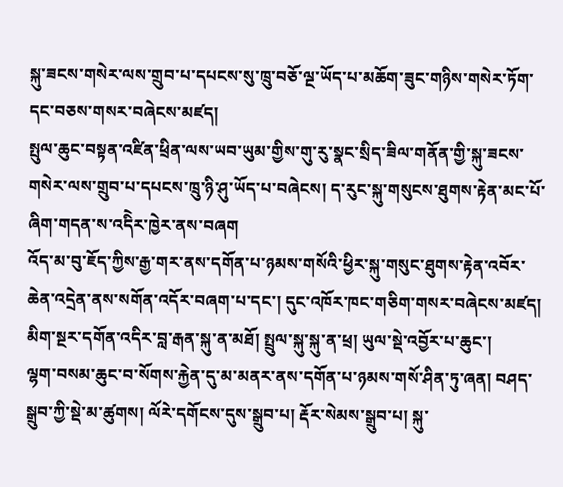སྐུ་ཟངས་གསེར་ལས་གྲུབ་པ་དཔངས་སུ་ཁྲུ་བཅོ་ལྔ་ཡོད་པ་མཆོག་ཟུང་གཉིས་གསེར་ཏོག་དང་བཅས་གསར་བཞེངས་མཛད།
སྤུལ་ཆུང་བསྟན་འཛིན་ཕྲིན་ལས་ཡབ་ཡུམ་གྱིས་གུ་རུ་སྣང་སྲིད་ཟིལ་གནོན་གྱི་སྐུ་ཟངས་གསེར་ལས་གྲུབ་པ་དཔངས་ཁྲུ་ཉི་ཤུ་ཡོད་པ་བཞེངས། ད་རུང་སྐུ་གསུངས་ཐུགས་རྟེན་མང་པོ་ཞིག་གདན་ས་འདིེར་ཁྱེར་ནས་བཞག
འོད་མ་བུ་ཇོད་ཀྱིས་རྒྱ་གར་ནས་དགོན་པ་ཉམས་གསོའི་ཕྱིར་སྐུ་གསུང་ཐུགས་རྟེན་འབོར་ཆེན་འདྲེན་ནས་སགོན་འདོར་བཞག་པ་དང་། དུང་འཁོར་ཁང་གཅིག་གསར་བཞེངས་མཛད། མིག་སྔར་དགོན་འདིར་བླ་རྒན་སྐུ་ན་མཐོ། སྤྲུལ་སྐུ་སྐུ་ན་ཕྲ། ཡུལ་སྡེ་འབྱོར་པ་ཆུང་།
ལྷག་བསམ་ཆུང་བ་སོགས་རྐྱེན་དུ་མ་མནར་ནས་དགོན་པ་ཉམས་གསོ་ཤིན་ཏུ་ཞན། བཤད་སྒྲུབ་ཀྱི་སྡེ་མ་ཚུགས། ལོརེ་དགོངས་དུས་སྒྲུབ་པ། རྡོར་སེམས་སྒྲུབ་པ། སྐུ་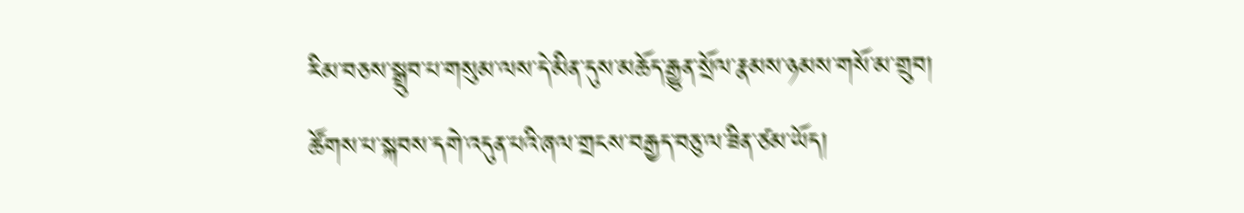རིམ་བཅས་སྒྲུབ་པ་གསུམ་ལས་དེ་མིན་དུས་མཆོད་རྒྱུན་སྲོལ་རྣམས་ཉམས་གསོ་མ་གྲུབ།
ཚོགས་པ་སྐབས་དགེ་འདུན་པའི་ཞལ་གྲངས་བརྒྱད་བཅུ་ལ་ཟིན་ཙམ་ཡོད།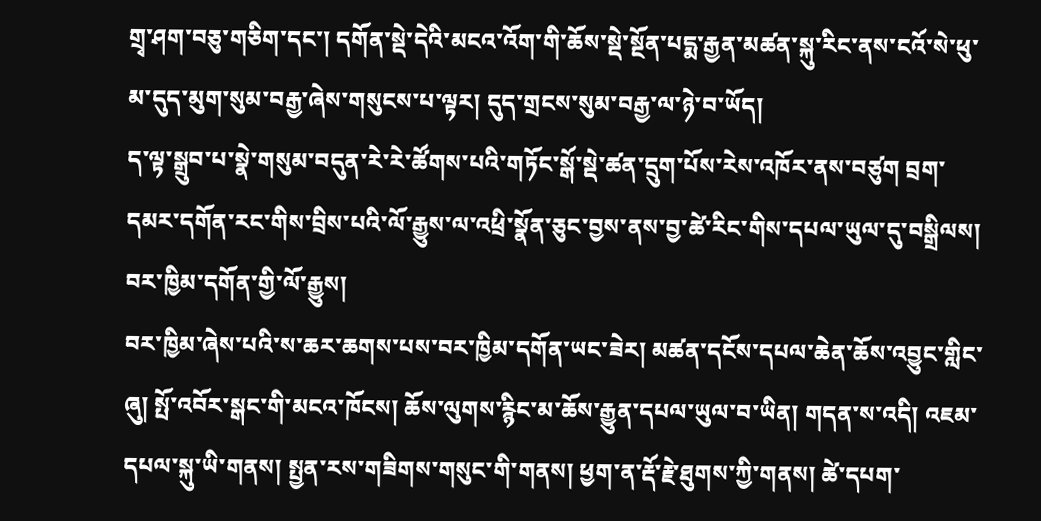གྲྭ་ཤག་བཅུ་གཅིག་དང་། དགོན་སྡེ་དེའི་མངའ་འོག་གི་ཆོས་སྡེ་སྔོན་པདྨ་རྒྱན་མཚན་སྐུ་རིང་ནས་ངའོ་སེ་ཕུ་མ་དུད་མུག་སུམ་བརྒྱ་ཞེས་གསུངས་པ་ལྟར། དུད་གྲངས་སུམ་བརྒྱ་ལ་ཉེ་བ་ཡོད།
ད་ལྟ་སྒྲུབ་པ་སྣེ་གསུམ་བདུན་རེ་རེ་ཚོགས་པའི་གཏོང་སྒོ་སྡེ་ཚན་དྲུག་པོས་རེས་འཁོར་ནས་བཙུག བྲག་དམར་དགོན་རང་གིས་བྲིས་པའི་ལོ་རྒྱུས་ལ་འཕྲི་སྣོན་ཅུང་བྱས་ནས་བྱ་ཚེ་རིང་གིས་དཔལ་ཡུལ་དུ་བསྒྲིལས།
བར་ཁྱིམ་དགོན་གྱི་ལོ་རྒྱུས།
བར་ཁྱིམ་ཞེས་པའི་ས་ཆར་ཆགས་པས་བར་ཁྱིམ་དགོན་ཡང་ཟེར། མཚན་དངོས་དཔལ་ཆེན་ཆོས་འབྱུང་གླིང་ཞུ། སྤོ་འབོར་སྒང་གི་མངའ་ཁོངས། ཆོས་ལུགས་རྙིང་མ་ཆོས་རྒྱུན་དཔལ་ཡུལ་བ་ཡིན། གདན་ས་འདི། འཇམ་དཔལ་སྐུ་ཡི་གནས། སྤྱན་རས་གཟིགས་གསུང་གི་གནས། ཕྱག་ན་རྡོ་རྗེ་ཐུགས་ཀྱི་གནས། ཚེ་དཔག་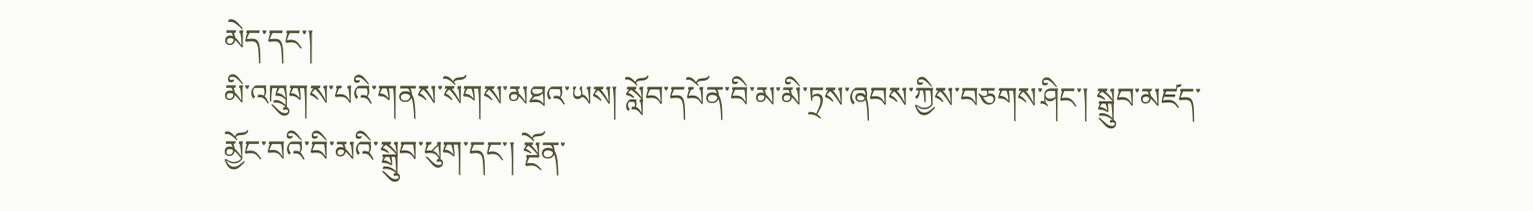མེད་དང་།
མི་འཁྲུགས་པའི་གནས་སོགས་མཐའ་ཡས། སློབ་དཔོན་བི་མ་མི་ཏྲས་ཞབས་ཀྱིས་བཅགས་ཤིང་། སྒྲུབ་མཛད་མྱོང་བའི་བི་མའི་སྒྲུབ་ཕུག་དང་། སྔོན་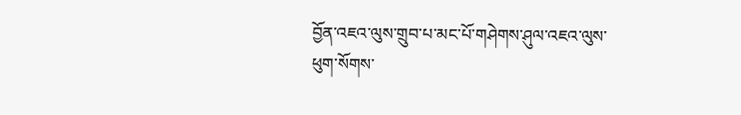བྱོན་འཇའ་ལུས་གྲུབ་པ་མང་པོ་གཤེགས་ཤུལ་འཇའ་ལུས་ཕུག་སོགས་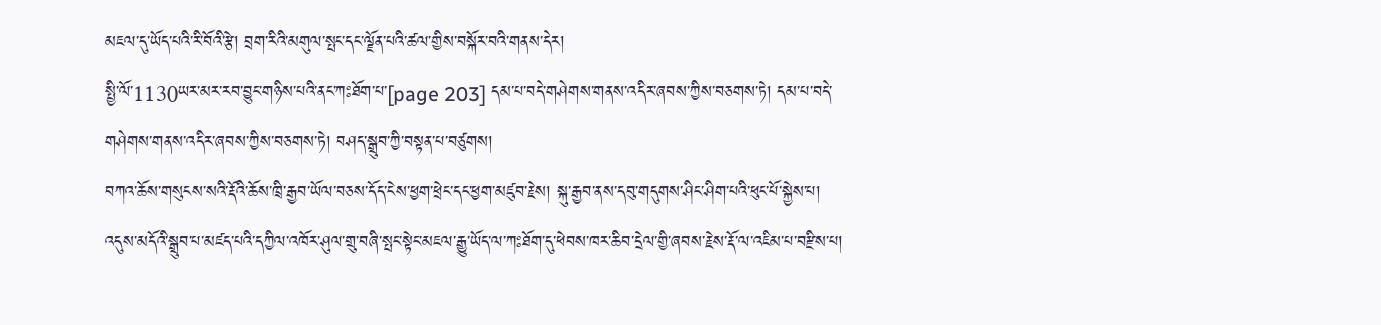མཇལ་དུ་ཡོད་པའི་རི་བོའི་རྩེ། བྲག་རིའི་མགུལ་སྤང་དང་ལྗོན་པའི་ཚལ་གྱིས་བསྐོར་བའི་གནས་དེར།
སྤྱི་ལོ་1130ཡར་མར་རབ་བྱུང་གཉིས་པའི་ནང་ཀཿཐོག་པ་[page 203] དམ་པ་བདེ་གཤེགས་གནས་འདིར་ཞབས་ཀྱིས་བཅགས་ཏེ། དམ་པ་བདེ་གཤེགས་གནས་འདིར་ཞབས་ཀྱིས་བཅགས་ཏེ། བཤད་སྒྲུབ་ཀྱི་བསྟན་པ་བཙུགས།
བཀའ་ཆོས་གསུངས་སའི་རྡོའི་ཆོས་ཁྲི་རྒྱབ་ཡོལ་བཅས་དོད་ངེས་ཕྱག་ཕྲེང་དང་ཕྱག་མཛུབ་རྗེས། སྐུ་རྒྱབ་ནས་དབུ་གདུགས་ཤིང་ཤིག་པའི་ཕུང་པོ་སྐྱེས་པ།
འདུས་མདོའི་སྒྲུབ་པ་མཛད་པའི་དཀྱིལ་འཁོར་ཤུལ་གྲུ་བཞི་སྤང་སྟེང་མཇལ་རྒྱུ་ཡོད་ལ་ཀཿཐོག་དུ་ཕེབས་ཁར་ཆིབ་དྲེལ་གྱི་ཞབས་རྗེས་རྡོ་ལ་འཇིམ་པ་བརྫིས་པ།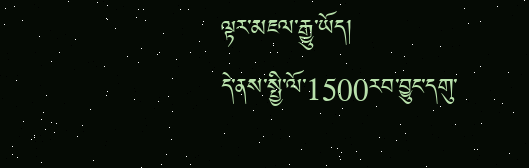ལྟར་མཇལ་རྒྱུ་ཡོད།
དེ་ནས་སྤྱི་ལོ་1500རབ་བྱུང་དགུ་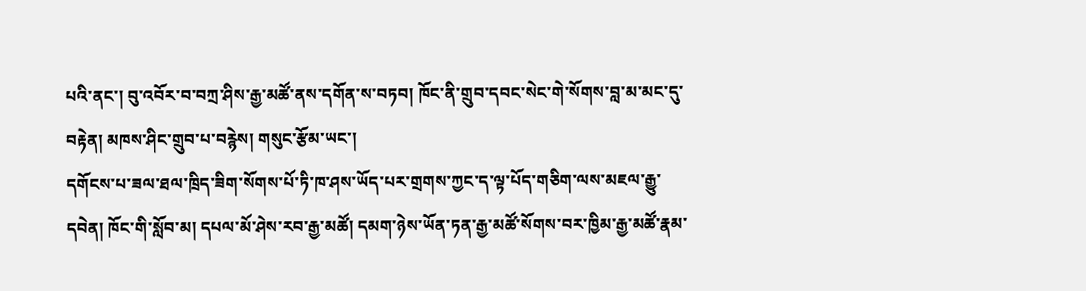པའི་ནང་། བུ་འབོར་བ་བཀྲ་ཤིས་རྒྱ་མཚོ་ནས་དགོན་ས་བཏབ། ཁོང་ནི་གྲུབ་དབང་སེང་གེ་སོགས་བླ་མ་མང་དུ་བརྟེན། མཁས་ཤིང་གྲུབ་པ་བརྙེས། གསུང་རྩོམ་ཡང་།
དགོངས་པ་ཟལ་ཐལ་ཁྲིད་ཟིག་སོགས་པོ་ཏི་ཁ་ཤས་ཡོད་པར་གྲགས་ཀྱང་ད་ལྟ་པོད་གཅིག་ལས་མཇལ་རྒྱུ་དབེན། ཁོང་གི་སློབ་མ། དཔལ་མོ་ཤེས་རབ་རྒྱ་མཚོ། དམག་ཉེས་ཡོན་ཏན་རྒྱ་མཚོ་སོགས་བར་ཁྱིམ་རྒྱ་མཚོ་རྣམ་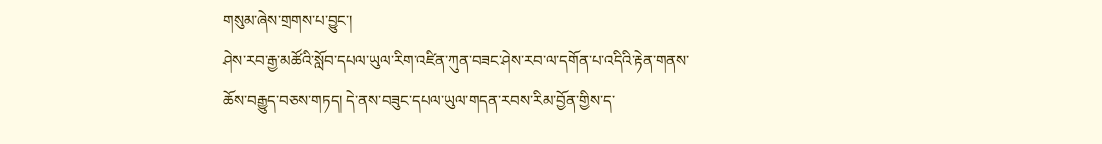གསུམ་ཞེས་གྲགས་པ་བྱུང་།
ཤེས་རབ་རྒྱ་མཚོའི་སློབ་དཔལ་ཡུལ་རིག་འཛིན་ཀུན་བཟང་ཤེས་རབ་ལ་དགོན་པ་འདིའི་རྟེན་གནས་ཆོས་བརྒྱུད་བཅས་གཏད། དེ་ནས་བཟུང་དཔལ་ཡུལ་གདན་རབས་རིམ་བྱོན་གྱིས་ད་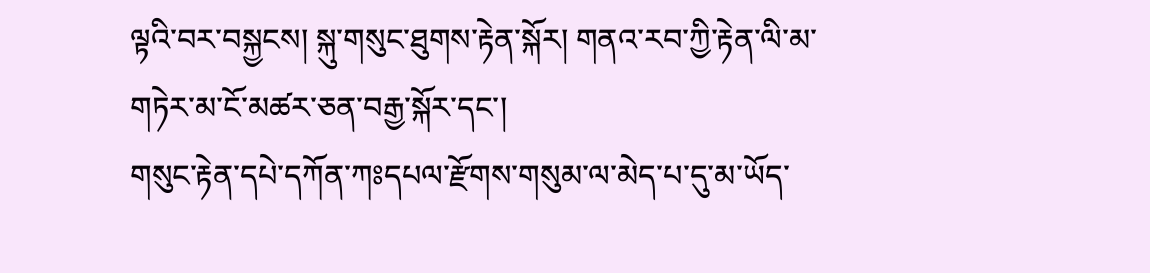ལྟའི་བར་བསྐྱངས། སྐུ་གསུང་ཐུགས་རྟེན་སྐོར། གནའ་རབ་ཀྱི་རྟེན་ལི་མ་གཏེར་མ་ངོ་མཚར་ཅན་བརྒྱ་སྐོར་དང་།
གསུང་རྟེན་དཔེ་དཀོན་ཀཿདཔལ་རྫོགས་གསུམ་ལ་མེད་པ་དུ་མ་ཡོད་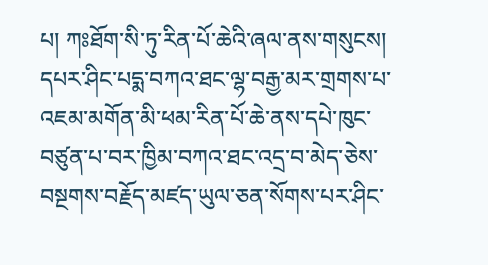པ། ཀཿཐོག་སི་ཏུ་རིན་པོ་ཆེའི་ཞལ་ནས་གསུངས། དཔར་ཤིང་པདྨ་བཀའ་ཐང་ལྷ་བརྒྱ་མར་གྲགས་པ་འཇམ་མགོན་མི་ཕམ་རིན་པོ་ཆེ་ནས་དཔེ་ཁུང་བཙུན་པ་བར་ཁྱིམ་བཀའ་ཐང་འདྲ་བ་མེད་ཅེས་བསྔགས་བརྗོད་མཛད་ཡུལ་ཅན་སོགས་པར་ཤིང་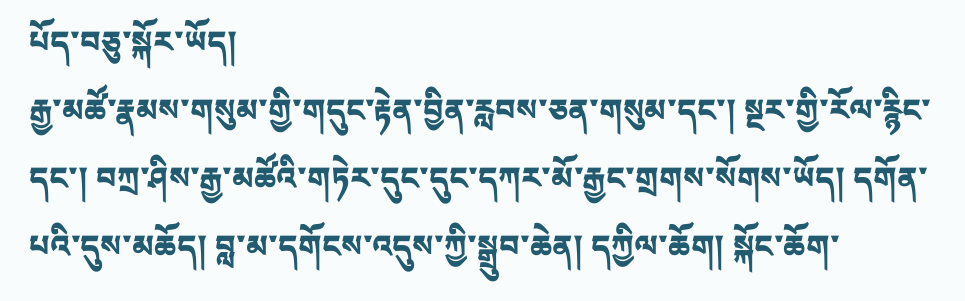པོད་བཅུ་སྐོར་ཡོད།
རྒྱ་མཚོ་རྣམས་གསུམ་གྱི་གདུང་རྟེན་བྱིན་རླབས་ཅན་གསུམ་དང་། སྔར་གྱི་རོལ་རྙིང་དང་། བཀྲ་ཤིས་རྒྱ་མཚོའི་གཏེར་དུང་དུང་དཀར་མོ་རྒྱང་གྲགས་སོགས་ཡོད། དགོན་པའི་དུས་མཆོད། བླ་མ་དགོངས་འདུས་ཀྱི་སྒྲུབ་ཆེན། དཀྱིལ་ཆོག། སྐོང་ཆོག་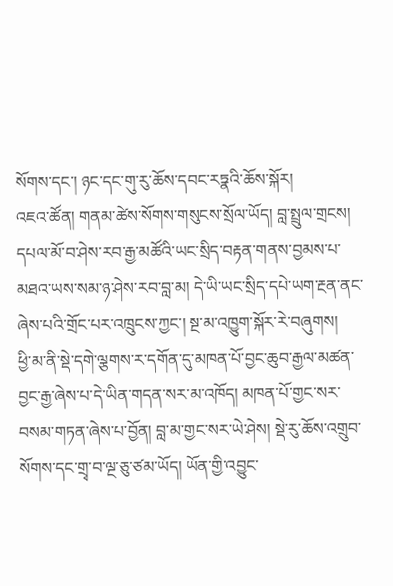སོགས་དང་། ཉང་དང་གུ་རུ་ཆོས་དབང་རཏྣའི་ཆོས་སྐོར།
འཇའ་ཚོན། གནམ་ཚེས་སོགས་གསུངས་སྲོལ་ཡོད། བླ་སྤྲུལ་གྲངས། དཔལ་མོ་བ་ཤེས་རབ་རྒྱ་མཚོའི་ཡང་སྲིད་བརྟན་གནས་བྱམས་པ་མཐའ་ཡས་སམ་ཉ་ཤེས་རབ་བླ་མ། དེ་ཡི་ཡང་སྲིད་དཔེ་ཡག་རྔན་ནང་ཞེས་པའི་གྲོང་པར་འཁྲུངས་ཀྱང་། སྔ་མ་འཁྱུག་སྐོར་རེ་བཞུགས།
ཕྱི་མ་ནི་སྡེ་དགེ་ལྕགས་ར་དགོན་དུ་མཁན་པོ་བྱང་ཆུབ་རྒྱལ་མཚན་བྱང་རྒྱ་ཞེས་པ་དེ་ཡིན་གདན་སར་མ་འཁོད། མཁན་པོ་གྱང་སར་བསམ་གཏན་ཞེས་པ་བྱོན། བླ་མ་གྱང་སར་ཡེ་ཤེས། སྡེ་རུ་ཆོས་འགྲུབ་སོགས་དང་གྲྭ་བ་ལྔ་ཅུ་ཙམ་ཡོད། ཡོན་གྱི་འབྱུང་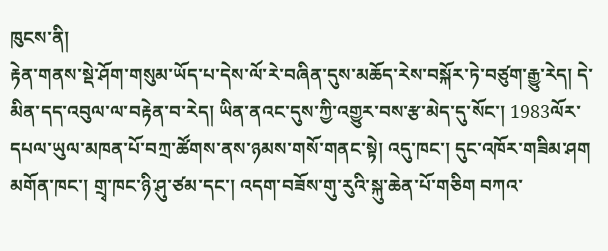ཁུངས་ནི།
རྟེན་གནས་སྡེ་ཤོག་གསུམ་ཡོད་པ་དེས་ལོ་རེ་བཞིན་དུས་མཆོད་རེས་བསྐོར་ཏེ་བཙུག་རྒྱུ་རེད། དེ་མིན་དད་འབུལ་ལ་བརྟེན་བ་རེད། ཡིན་ནའང་དུས་ཀྱི་འགྱུར་བས་རྩ་མེད་དུ་སོང་། 1983ལོར་དཔལ་ཡུལ་མཁན་པོ་བཀྲ་ཚོགས་ནས་ཉམས་གསོ་གནང་སྟེ། འདུ་ཁང་། དུང་འཁོར་གཟིམ་ཤག
མགོན་ཁང་། གྲྭ་ཁང་ཉི་ཤུ་ཙམ་དང་། འདག་བཟོས་གུ་རུའི་སྐུ་ཆེན་པོ་གཅིག བཀའ་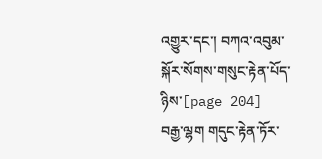འགྱུར་དང་། བཀའ་འབུམ་སྐོར་སོགས་གསུང་རྟེན་པོད་ཉིས་[page 204] བརྒྱ་ལྷག གདུང་རྟེན་ཏོར་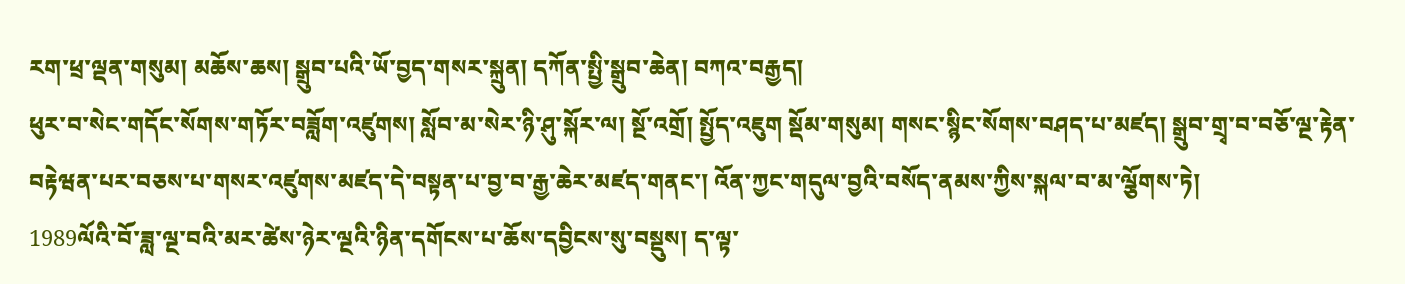རག་ཕྲ་ལྡན་གསུམ། མཆོས་ཆས། སྒྲུབ་པའི་ཡོ་བྱད་གསར་སྐྲུན། དཀོན་སྤྱི་སྒྲུབ་ཆེན། བཀའ་བརྒྱད།
ཕུར་བ་སེང་གདོང་སོགས་གཏོར་བཟློག་འཛུགས། སློབ་མ་སེར་ཉི་ཤུ་སྐོར་ལ། སྔོ་འགྲོ། སྤྱོད་འཇུག སྡོམ་གསུམ། གསང་སྙིང་སོགས་བཤད་པ་མཛད། སྒྲུབ་གྲྭ་བ་བཅོ་ལྔ་རྟེན་བརྟེཝན་པར་བཅས་པ་གསར་འཛུགས་མཛད་དེ་བསྟན་པ་བྱ་བ་རྒྱ་ཆེར་མཛད་གནང་། འོན་ཀྱང་གདུལ་བྱའི་བསོད་ནམས་ཀྱིས་སྐལ་བ་མ་ལྕོགས་ཏེ།
1989ལོའི་བོ་ཟླ་ལྔ་བའི་མར་ཚེས་ཉེར་ལྔའི་ཉིན་དགོངས་པ་ཆོས་དབྱིངས་སུ་བསྡུས། ད་ལྟ་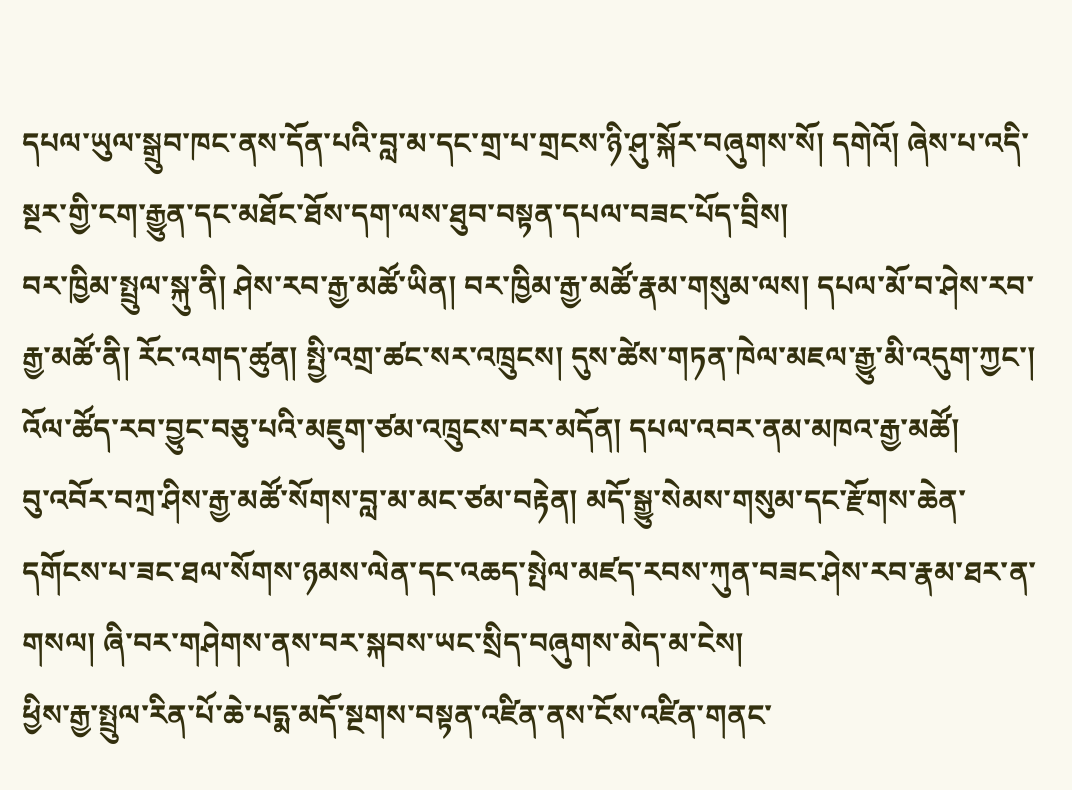དཔལ་ཡུལ་སྒྲུབ་ཁང་ནས་དོན་པའི་བླ་མ་དང་གྲ་པ་གྲངས་ཉི་ཤུ་སྐོར་བཞུགས་སོ། དགེའོ། ཞེས་པ་འདི་སྔར་གྱི་ངག་རྒྱུན་དང་མཐོང་ཐོས་དག་ལས་ཐུབ་བསྟན་དཔལ་བཟང་པོད་བྲིས།
བར་ཁྱིམ་སྤྲུལ་སྐུ་ནི། ཤེས་རབ་རྒྱ་མཚོ་ཡིན། བར་ཁྱིམ་རྒྱ་མཚོ་རྣམ་གསུམ་ལས། དཔལ་མོ་བ་ཤེས་རབ་རྒྱ་མཚོ་ནི། རོང་འགད་ཚུན། སྤྱི་འགྲ་ཚང་སར་འཁྲུངས། དུས་ཚེས་གཏན་ཁེལ་མཇལ་རྒྱུ་མི་འདུག་ཀྱང་། འོལ་ཚོད་རབ་བྱུང་བཅུ་པའི་མཇུག་ཙམ་འཁྲུངས་བར་མདོན། དཔལ་འབར་ནམ་མཁའ་རྒྱ་མཚོ།
བུ་འབོར་བཀྲ་ཤིས་རྒྱ་མཚོ་སོགས་བླ་མ་མང་ཙམ་བརྟེན། མདོ་སྒྱུ་སེམས་གསུམ་དང་རྫོགས་ཆེན་དགོངས་པ་ཟང་ཐལ་སོགས་ཉམས་ལེན་དང་འཆད་སྤེལ་མཛད་རབས་ཀུན་བཟང་ཤེས་རབ་རྣམ་ཐར་ན་གསལ། ཞི་བར་གཤེགས་ནས་བར་སྐབས་ཡང་སྲིད་བཞུགས་མེད་མ་ངེས།
ཕྱིས་རྒྱ་སྤྲུལ་རིན་པོ་ཆེ་པདྨ་མདོ་སྔགས་བསྟན་འཛིན་ནས་ངོས་འཛིན་གནང་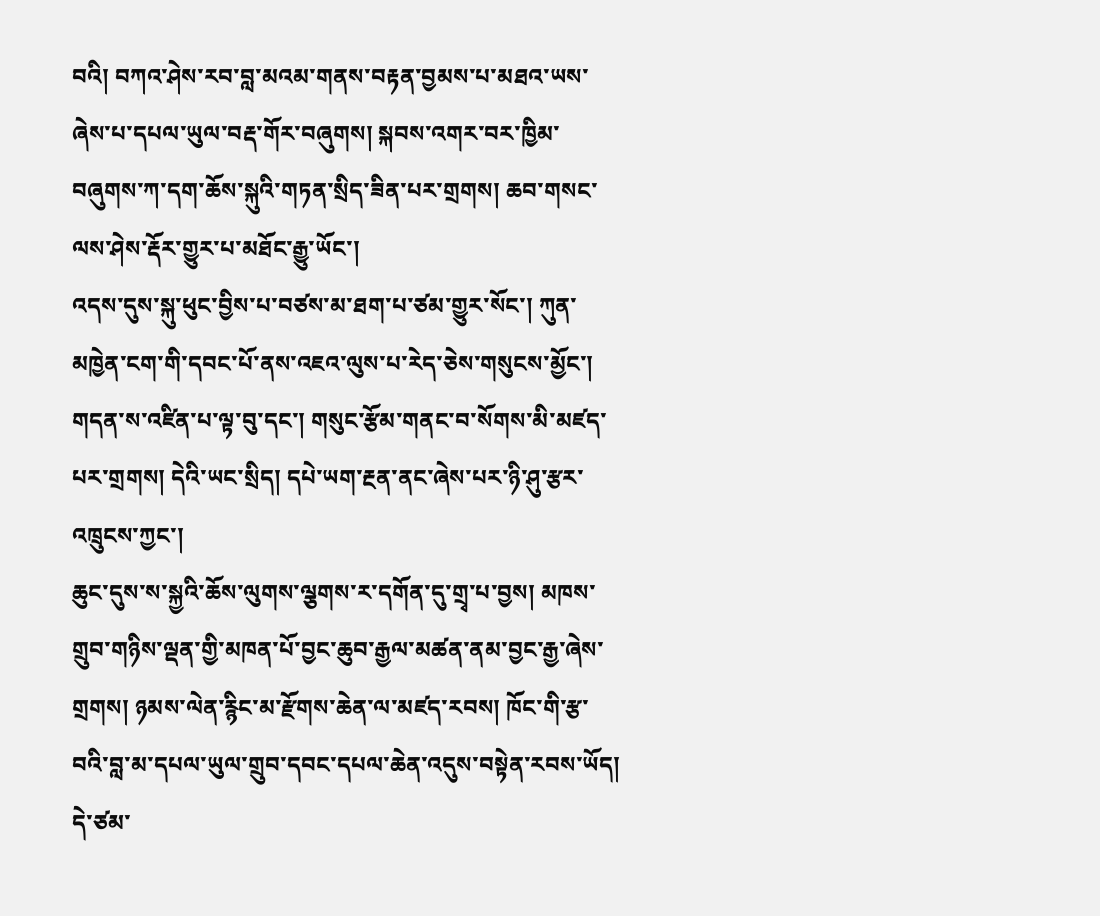བའི། བཀའ་ཤེས་རབ་བླ་མའམ་གནས་བརྟན་བྱམས་པ་མཐའ་ཡས་ཞེས་པ་དཔལ་ཡུལ་བརྡ་གོར་བཞུགས། སྐབས་འགར་བར་ཁྱིམ་བཞུགས་ཀ་དག་ཆོས་སྐུའི་གཏན་སྲིད་ཟིན་པར་གྲགས། ཆབ་གསང་ལས་ཤེས་རྡོར་གྱུར་པ་མཐོང་རྒྱུ་ཡོང་།
འདས་དུས་སྐུ་ཕུང་བྱིས་པ་བཙས་མ་ཐག་པ་ཙམ་གྱུར་སོང་། ཀུན་མཁྱེན་ངག་གི་དབང་པོ་ནས་འཇའ་ལུས་པ་རེད་ཅེས་གསུངས་མྱོང་། གདན་ས་འཛིན་པ་ལྟ་བུ་དང་། གསུང་རྩོམ་གནང་བ་སོགས་མི་མཛད་པར་གྲགས། དེའི་ཡང་སྲིད། དཔེ་ཡག་རྔན་ནང་ཞེས་པར་ཉི་ཤུ་རྩར་འཁྲུངས་ཀྱང་།
ཆུང་དུས་ས་སྐྱའི་ཆོས་ལུགས་ལྕགས་ར་དགོན་དུ་གྲྭ་པ་བྱས། མཁས་གྲུབ་གཉིས་ལྡན་གྱི་མཁན་པོ་བྱང་ཆུབ་རྒྱལ་མཚན་ནམ་བྱང་རྒྱ་ཞེས་གྲགས། ཉམས་ལེན་རྙིང་མ་རྫོགས་ཆེན་ལ་མཛད་རབས། ཁོང་གི་རྩ་བའི་བླ་མ་དཔལ་ཡུལ་གྲུབ་དབང་དཔལ་ཆེན་འདུས་བསྟེན་རབས་ཡོད།
དེ་ཙམ་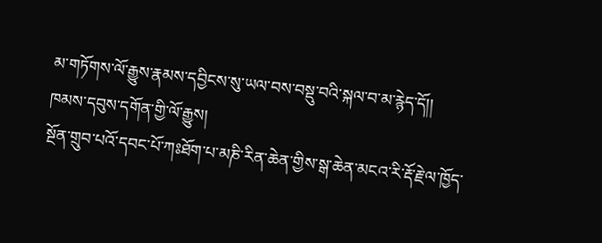མ་གཏོགས་ལོ་རྒྱུས་རྣམས་དབྱིངས་སུ་ཡལ་བས་བསྡུ་བའི་སྐལ་བ་མ་རྙེད་དོ།།
ཁམས་དབུས་དགོན་གྱི་ལོ་རྒྱུས།
སྔོན་གྲུབ་པའོ་དབང་པོ་ཀཿཐོག་པ་མཎི་རིན་ཆེན་གྱིས་སྒ་ཆེན་མངའ་རི་རྡོ་རྗེ་ལ་ཁྱོད་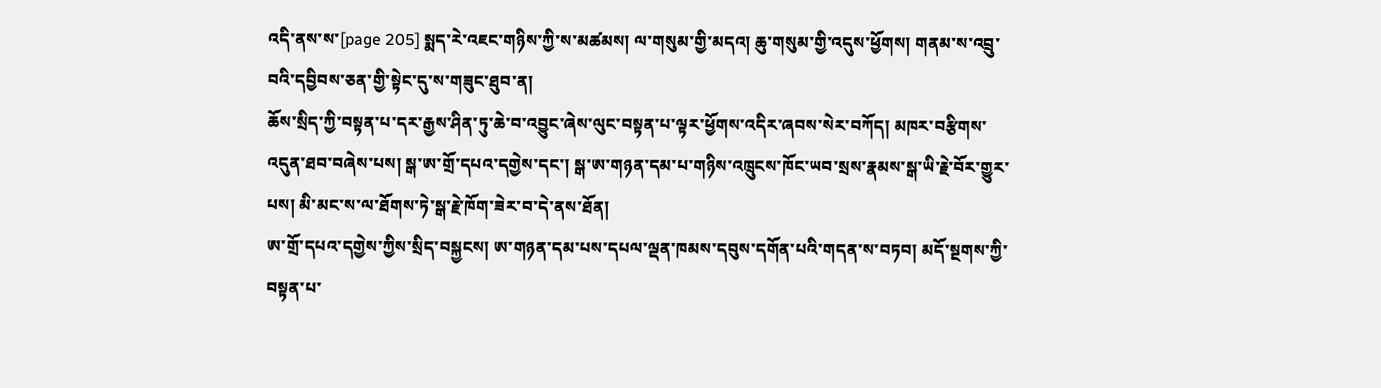འདི་ནས་ས་[page 205] སྨད་རེ་འཇང་གཉིས་ཀྱི་ས་མཚམས། ལ་གསུམ་གྱི་མདའ། ཆུ་གསུམ་གྱི་འདུས་ཕྱོགས། གནམ་ས་འབྲུ་བའི་དབྱིབས་ཅན་གྱི་སྟེང་དུ་ས་གཟུང་ཐུབ་ན།
ཆོས་སྲིད་ཀྱི་བསྟན་པ་དར་རྒྱས་ཤིན་ཏུ་ཆེ་བ་འབྱུང་ཞེས་ལུང་བསྟན་པ་ལྟར་ཕྱོགས་འདིར་ཞབས་སེར་བཀོད། མཁར་བརྩིགས་འདུན་ཐབ་བཞེས་པས། སྒ་ཨ་གྲོ་དཔའ་དགྱེས་དང་། སྒ་ཨ་གཉན་དམ་པ་གཉིས་འཁྲུངས་ཁོང་ཡབ་སྲས་རྣམས་སྒ་ཡི་རྗེ་བོར་གྱུར་པས། མི་མང་ས་ལ་ཐོགས་ཏེ་སྒ་རྗེ་ཁོག་ཟེར་བ་དེ་ནས་ཐོན།
ཨ་གྲོ་དཔའ་དགྱེས་ཀྱིས་སྲིད་བསྐྱངས། ཨ་གཉན་དམ་པས་དཔལ་ལྡན་ཁམས་དབུས་དགོན་པའི་གདན་ས་བཏབ། མདོ་སྔགས་ཀྱི་བསྟན་པ་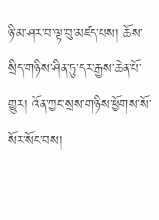ཉི་མ་ཤར་བ་ལྟ་བུ་མཛད་པས། ཆོས་སྲིད་གཉིས་ཤིན་ཏུ་དར་རྒྱས་ཆེན་པོ་གྱུར། འོན་ཀྱང་སྲས་གཉིས་ཕྱོགས་སོ་སོར་སོང་བས།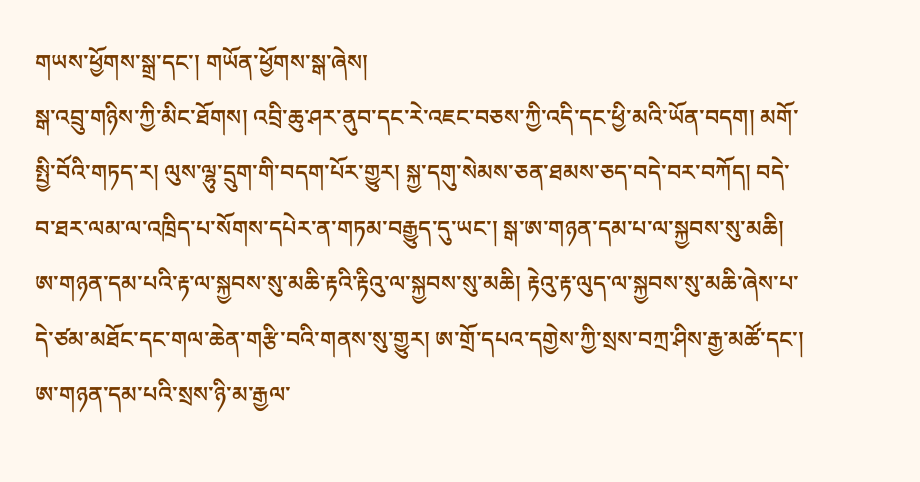གཡས་ཕྱོགས་སྒྲ་དང་། གཡོན་ཕྱོགས་སྒ་ཞེས།
སྒ་འབྲུ་གཉིས་ཀྱི་མིང་ཐོགས། འབྲི་ཆུ་ཤར་ནུབ་དང་རེ་འཇང་བཅས་ཀྱི་འདི་དང་ཕྱི་མའི་ཡོན་བདག། མགོ་སྤྱི་བོའི་གཏད་ར། ལུས་ལྷུ་དྲུག་གི་བདག་པོར་གྱུར། སྐྱ་དགུ་སེམས་ཅན་ཐམས་ཅད་བདེ་བར་བཀོད། བདེ་བ་ཐར་ལམ་ལ་འཁྲིད་པ་སོགས་དཔེར་ན་གཏམ་བརྒྱུད་དུ་ཡང་། སྒ་ཨ་གཉན་དམ་པ་ལ་སྐྱབས་སུ་མཆི།
ཨ་གཉན་དམ་པའི་རྟ་ལ་སྐྱབས་སུ་མཆི་རྟའི་རྟིའུ་ལ་སྐྱབས་སུ་མཆི། རྟེའུ་རྟ་ལུད་ལ་སྐྱབས་སུ་མཆི་ཞེས་པ་དེ་ཙམ་མཐོང་དང་གལ་ཆེན་གརྩི་བའི་གནས་སུ་གྱུར། ཨ་གྲོ་དཔའ་དགྱེས་ཀྱི་སྲས་བཀྲ་ཤིས་རྒྱ་མཚོ་དང་།
ཨ་གཉན་དམ་པའི་སྲས་ཉི་མ་རྒྱལ་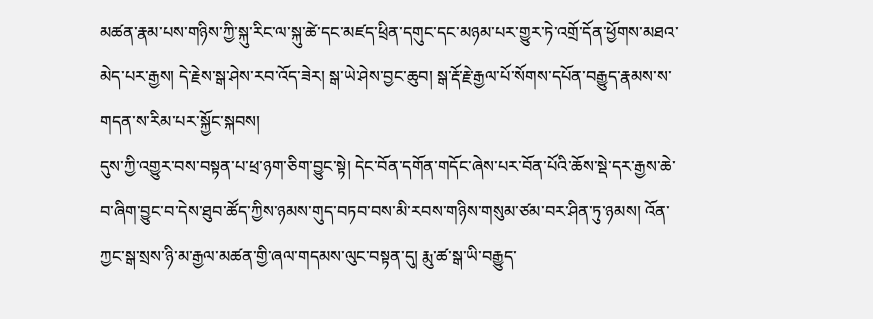མཚན་རྣམ་པས་གཉིས་ཀྱི་སྐུ་རིང་ལ་སྐུ་ཚེ་དང་མཛད་ཕྲིན་དགུང་དང་མཉམ་པར་གྱུར་ཏེ་འགྲོ་དོན་ཕྱོགས་མཐའ་མེད་པར་རྒྱས། དེ་རྗེས་སྒ་ཤེས་རབ་འོད་ཟེར། སྒ་ཡེ་ཤེས་བྱང་ཆུབ། སྒ་རྡོ་རྗེ་རྒྱལ་པོ་སོགས་དཔོན་བརྒྱུད་རྣམས་ས་གདན་ས་རིམ་པར་སྐྱོང་སྐབས།
དུས་ཀྱི་འགྱུར་བས་བསྟན་པ་ཕྲ་ཉག་ཅིག་བྱུང་སྟེ། དེང་བོན་དགོན་གདོང་ཞེས་པར་བོན་པོའི་ཆོས་སྡེ་དར་རྒྱས་ཆེ་བ་ཞིག་བྱུང་བ་དེས་ཐུབ་ཚོད་ཀྱིས་ཉམས་གུད་བཏབ་བས་མི་རབས་གཉིས་གསུམ་ཙམ་བར་ཤིན་ཏུ་ཉམས། འོན་ཀྱང་སྒ་སྲས་ཉི་མ་རྒྱལ་མཚན་གྱི་ཞལ་གདམས་ལུང་བསྟན་དུ། རྨུ་ཚ་སྒ་ཡི་བརྒྱུད་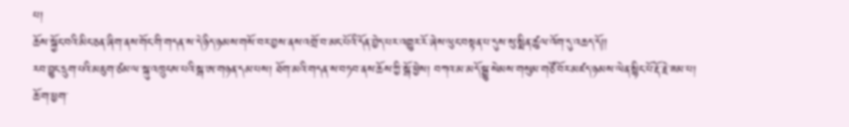པ།
ཆོས་སྐྱོང་བའི་མིང་ཅན་ཞིག་ནས་གོང་གི་གདན་ས་དེ་ཉིད་ཉམས་གསོ་བར་བྱས་ནས་འགྲོ་བ་མང་པོའི་དོན་བྱེད་པར་འགྱུར་རོ་ཞེས་ལུང་བསྟན་པ་དུས་སུ་སྨིན་ཚུལ་འོག་དུ་འཆད་དོ།།
རབ་བྱུང་དྲུག་པའི་མཇུག་ཙམ་ལ་སྐུ་འཁྲུངས་པའི་སྒ་ཨ་གཉན་དམ་པས། ཐོག་མའི་གདན་ས་བཏབ་ནས་ཆོས་ཀྱི་སྒོ་ཕྱེས། བཀའ་མ་མདོ་སྒྱུ་སེམས་གསུམ་གཙོ་བོར་མཛད་ཉམས་ལེན་སྙིང་པོ་རྡོ་རྗེ་ཟམ་པ།
ཆོ་ག་ཕྱག་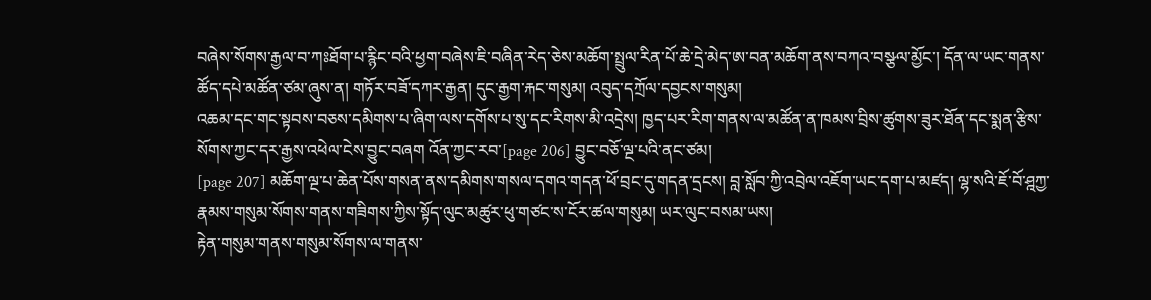བཞེས་སོགས་རྒྱལ་བ་ཀཿཐོག་པ་རྙིང་བའི་ཕྱག་བཞེས་ཇི་བཞིན་རེད་ཅེས་མཆོག་སྤྲུལ་རིན་པོ་ཆེ་དྲེ་མེད་ཨ་བན་མཆོག་ནས་བཀའ་བསྩལ་མྱོང་། དོན་ལ་ཡང་གནས་ཚོད་དཔེ་མཚོན་ཙམ་ཞུས་ན། གཏོར་བཟོ་དཀར་རྒྱན། དུང་རྒྱག་རྐང་གསུམ། འབུད་དཀྲོལ་དབྱངས་གསུམ།
འཆམ་དང་གང་སྟབས་བཅས་དམིགས་པ་ཞིག་ལས་དགོས་པ་སུ་དང་རིགས་མི་འདྲེས། ཁྱད་པར་རིག་གནས་ལ་མཚོན་ན་ཁམས་བྲིས་ཚུགས་ཟུར་ཐོན་དང་སྨན་རྩིས་སོགས་ཀྱང་དར་རྒྱས་འཕེལ་ངེས་བྱུང་བཞག འོན་ཀྱང་རབ་[page 206] བྱུང་བཅོ་ལྔ་པའི་ནང་ཙམ།
[page 207] མཆོག་ལྔ་པ་ཆེན་པོས་གསན་ནས་དམིགས་གསལ་དགའ་གདན་ཕོ་བྲང་དུ་གདན་དྲངས། བླ་སློབ་ཀྱི་འབྲེལ་འཇོག་ཡང་དག་པ་མཛད། ལྷ་སའི་ཇོ་བོ་ཤྰཀྱ་རྣམས་གསུམ་སོགས་གནས་གཟིགས་ཀྱིས་སྟོད་ལུང་མཚུར་ཕུ་གཙང་ས་ངོར་ཚལ་གསུམ། ཡར་ལུང་བསམ་ཡས།
རྟེན་གསུམ་གནས་གསུམ་སོགས་ལ་གནས་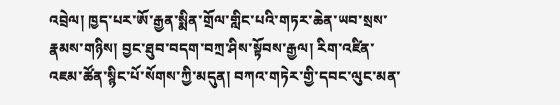འབྲེལ། ཁྱད་པར་ཨོ་རྒྱན་སྨིན་གྲོལ་གླིང་པའི་གཏར་ཆེན་ཡབ་སྲས་རྣམས་གཉིས། བྱང་ཐུབ་བདག་བཀྲ་ཤིས་སྟོབས་རྒྱལ། རིག་འཛིན་འཇམ་ཚོན་སྙིང་པོ་སོགས་ཀྱི་མདུན། བཀའ་གཏེར་གྱི་དབང་ལུང་མན་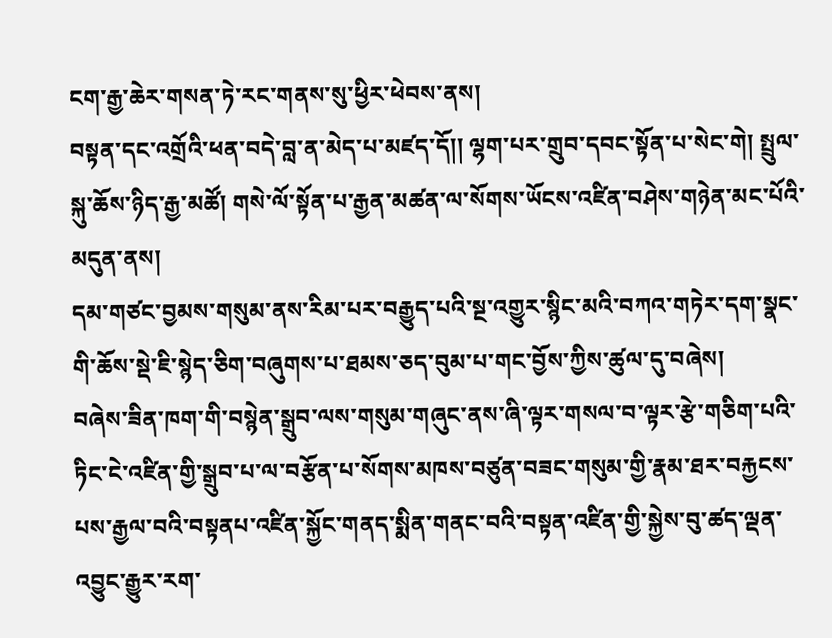ངག་རྒྱ་ཆེར་གསན་ཏེ་རང་གནས་སུ་ཕྱིར་ཕེབས་ནས།
བསྟན་དང་འགྲོའི་ཕན་བདེ་བླ་ན་མེད་པ་མཛད་དོ།། ལྷག་པར་གྲུབ་དབང་སྟོན་པ་སེང་གེ། སྤྲུལ་སྐུ་ཆོས་ཉིད་རྒྱ་མཚོ། གསེ་ལོ་སྟོན་པ་རྒྱན་མཚན་ལ་སོགས་ཡོངས་འཛིན་བཤེས་གཉེན་མང་པོའི་མདུན་ནས།
དམ་གཙང་བྱམས་གསུམ་ནས་རིམ་པར་བརྒྱུད་པའི་སྔ་འགྱུར་སྙིང་མའི་བཀའ་གཏེར་དག་སྣང་གི་ཆོས་སྡེ་ཇི་སྙེད་ཅིག་བཞུགས་པ་ཐམས་ཅད་བུམ་པ་གང་བྱོས་ཀྱིས་ཚུལ་དུ་བཞེས།
བཞེས་ཟིན་ཁག་གི་བསྙེན་སྒྲུབ་ལས་གསུམ་གཞུང་ནས་ཞི་ལྟར་གསལ་བ་ལྟར་རྩེ་གཅིག་པའི་ཏིང་ངེ་འཛིན་གྱི་སྒྲུབ་པ་ལ་བརྩོན་པ་སོགས་མཁས་བཙུན་བཟང་གསུམ་གྱི་རྣམ་ཐར་བརྐྱངས་པས་རྒྱལ་བའི་བསྟནཔ་འཛིན་སྐྱོང་གནད་སྨིན་གནང་བའི་བསྟན་འཛིན་གྱི་སྐྱེས་བུ་ཚད་ལྡན་འབྱུང་རྒྱུར་རག་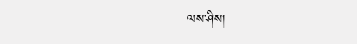ལས་ཤིས།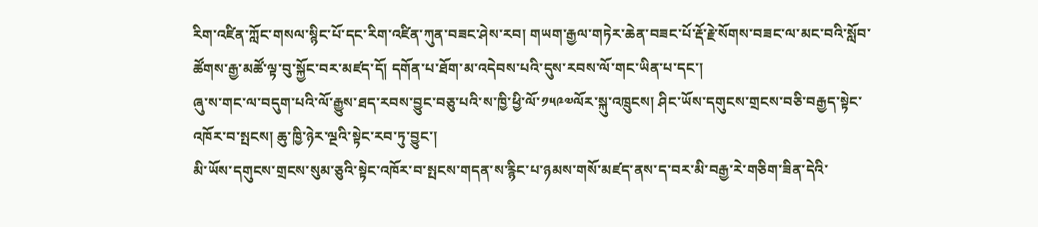རིག་འཛིན་ཀློང་གསལ་སྙིང་པོ་དང་རིག་འཛིན་ཀུན་བཟང་ཤེས་རབ། གཡག་རྒྱལ་གཏེར་ཆེན་བཟང་པོ་རྡོ་རྗེ་སོགས་བཟང་ལ་མང་བའི་སློབ་ཚོགས་རྒྱ་མཚོ་ལྟ་བུ་སྐྱོང་བར་མཛད་དོ། དགོན་པ་ཐོག་མ་འདེབས་པའི་དུས་རབས་ལོ་གང་ཡིན་པ་དང་།
ཞུ་ས་གང་ལ་བདུག་པའི་ལོ་རྒྱུས་ཐད་རབས་བྱུང་བཅུ་པའི་ས་ཁྱི་ཕྱི་ལོ་༡༥༩༧ལོར་སྐུ་འཁྲུངས། ཤིང་ཡོས་དགུངས་གྲངས་བཅི་བརྒྱད་སྟེང་འཁོར་བ་སྤངས། ཆུ་ཁྱི་ཉེར་ལྔའི་སྟེང་རབ་ཏུ་བྱུང་།
མི་ཡོས་དགུངས་གྲངས་སུམ་ཅུའི་སྟེང་འཁོར་བ་སྤངས་གདན་ས་རྙིང་པ་ཉམས་གསོ་མཛད་ནས་ད་བར་མི་བརྒྱ་རེ་གཅིག་ཟིན་དེའི་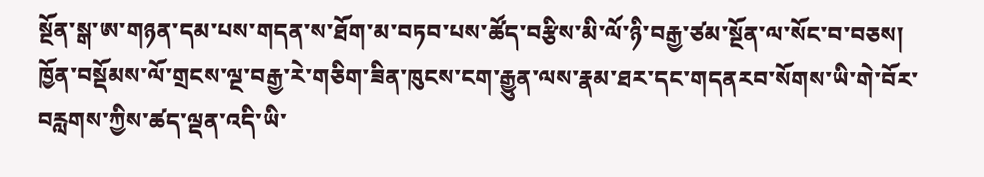སྔོན་སྒ་ཨ་གཉན་དམ་པས་གདན་ས་ཐོག་མ་བཏབ་པས་ཚོད་བརྩིས་མི་ལོ་ཉི་བརྒྱ་ཙམ་སྔོན་ལ་སོང་བ་བཅས།
ཁྱོན་བསྡོམས་ལོ་གྲངས་ལྔ་བརྒྱ་རེ་གཅིག་ཟིན་ཁུངས་ངག་རྒྱུན་ལས་རྣམ་ཐར་དང་གདནརབ་སོགས་ཡི་གེ་བོར་བརླགས་ཀྱིས་ཚད་ལྡན་འདི་ཡི་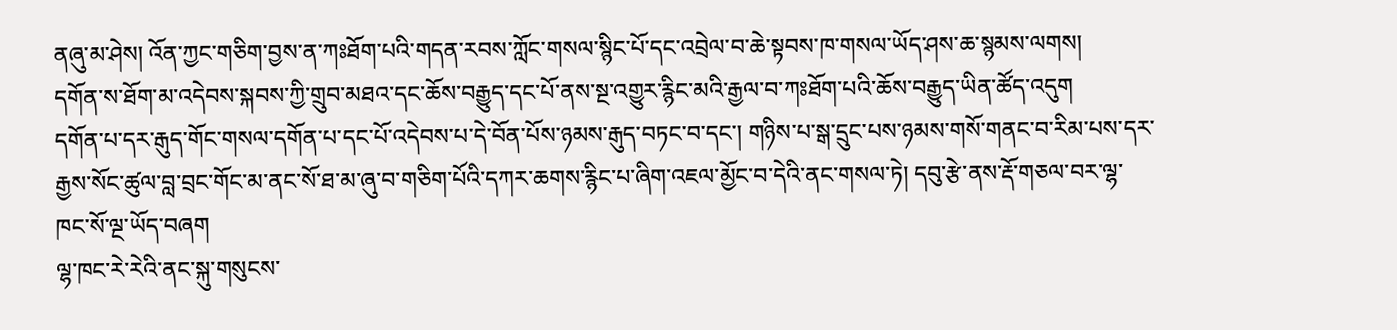ནཞུ་མ་ཤེས། འོན་ཀྱང་གཅིག་བྱས་ན་ཀཿཐོག་པའི་གདན་རབས་ཀློང་གསལ་སྙིང་པོ་དང་འབྲེལ་བ་ཆེ་སྟབས་ཁ་གསལ་ཡོད་ཤས་ཆ་སྙམས་ལགས།
དགོན་ས་ཐོག་མ་འདེབས་སྐབས་ཀྱི་གྲུབ་མཐའ་དང་ཆོས་བརྒྱུད་དང་པོ་ནས་སྔ་འགྱུར་རྙིང་མའི་རྒྱལ་བ་ཀཿཐོག་པའི་ཆོས་བརྒྱུད་ཡིན་ཚོད་འདུག
དགོན་པ་དར་རྒུད་གོང་གསལ་དགོན་པ་དང་པོ་འདེབས་པ་དེ་བོན་པོས་ཉམས་རྒུད་བཏང་བ་དང་། གཉིས་པ་སྒ་དྲུང་པས་ཉམས་གསོ་གནང་བ་རིམ་པས་དར་རྒྱས་སོང་ཚུལ་བླ་བྲང་གོང་མ་ནང་སོ་ཐ་མ་ཞུ་བ་གཅིག་པོའི་དཀར་ཆགས་རྙིང་པ་ཞིག་འཇལ་མྱོང་བ་དེའི་ནང་གསལ་ཏེ། དབུ་རྩེ་ནས་རྡོ་གཅལ་བར་ལྷ་ཁང་སོ་ལྔ་ཡོད་བཞག
ལྷ་ཁང་རེ་རེའི་ནང་སྐུ་གསུངས་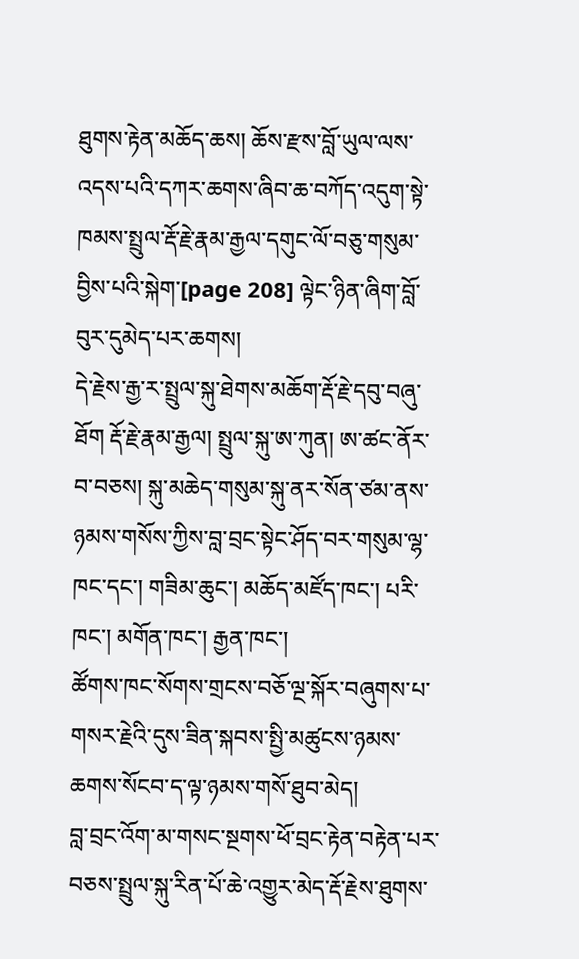ཐུགས་རྟེན་མཆོད་ཆས། ཆོས་རྫས་བློ་ཡུལ་ལས་འདས་པའི་དཀར་ཆགས་ཞིབ་ཆ་བཀོད་འདུག་སྟེ་ཁམས་སྤྲུལ་རྡོ་རྗེ་རྣམ་རྒྱལ་དགུང་ལོ་བཅུ་གསུམ་བྱིས་པའི་སྐེག་[page 208] ལྟེང་ཉིན་ཞིག་བློ་བུར་དུམེད་པར་ཆགས།
དེ་རྗེས་རྒྱ་ར་སྤྲུལ་སྐུ་ཐེགས་མཆོག་རྡོ་རྗེ་དབུ་བཞུ་ཐོག རྡོ་རྗེ་རྣམ་རྒྱལ། སྤྲུལ་སྐུ་ཨ་ཀུན། ཨ་ཚང་ནོར་བ་བཅས། སྐུ་མཆེད་གསུམ་སྐུ་ནར་སོན་ཙམ་ནས་ཉམས་གསོས་ཀྱིས་བླ་བྲང་སྟེང་ཤོད་བར་གསུམ་ལྷ་ཁང་དང་། གཟིམ་ཆུང་། མཆོད་མཛོད་ཁང་། པརི་ཁང་། མགོན་ཁང་། རྒྱན་ཁང་།
ཚོགས་ཁང་སོགས་གྲངས་བཅོ་ལྔ་སྐོར་བཞུགས་པ་གསར་རྗེའི་དུས་ཟིན་སྐབས་སྤྱི་མཚུངས་ཉམས་ཆགས་སོངབ་ད་ལྟ་ཉམས་གསོ་ཐུབ་མེད།
བླ་བྲང་འོག་མ་གསང་སྔགས་ཕོ་བྲང་རྟེན་བརྟེན་པར་བཅས་སྤྲུལ་སྐུ་རིན་པོ་ཆེ་འགྱུར་མེད་རྡོ་རྗེས་ཐུགས་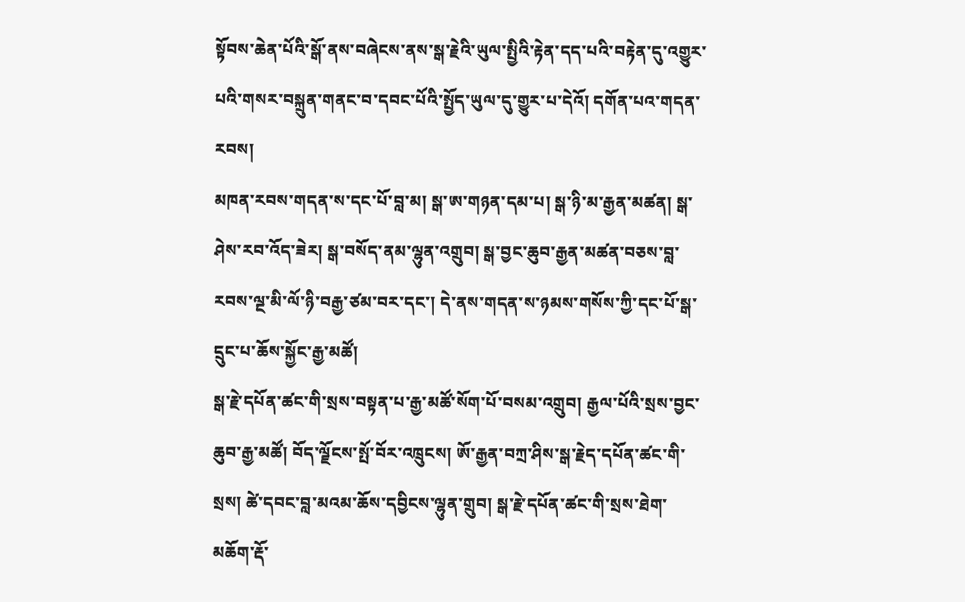སྟོབས་ཆེན་པོའི་སྒོ་ནས་བཞེངས་ནས་སྒ་རྗེའི་ཡུལ་སྤྱིའི་རྟེན་དད་པའི་བརྟེན་དུ་འགྱུར་པའི་གསར་བསྐྲུན་གནང་བ་དབང་པོའི་སྤྱོད་ཡུལ་དུ་གྱུར་པ་དེའོ། དགོན་པའ་གདན་རབས།
མཁན་རབས་གདན་ས་དང་པོ་བླ་མ། སྒ་ཨ་གཉན་དམ་པ། སྒ་ཉི་མ་རྒྱན་མཚན། སྒ་ཤེས་རབ་འོད་ཟེར། སྒ་བསོད་ནམ་ལྷུན་འགྲུབ། སྒ་བྱང་ཆུབ་རྒྱན་མཚན་བཅས་བླ་རབས་ལྔ་མི་ལོ་ཉི་བརྒྱ་ཙམ་བར་དང་། དེ་ནས་གདན་ས་ཉམས་གསོས་ཀྱི་དང་པོ་སྒ་དྲུང་པ་ཆོས་སྐྱོང་རྒྱ་མཚོ།
སྒ་རྗེ་དཔོན་ཚང་གི་སྲས་བསྟན་པ་རྒྱ་མཚོ་སོག་པོ་བསམ་འགྲུབ། རྒྱལ་པོའི་སྲས་བྱང་ཆུབ་རྒྱ་མཚོ། བོད་ལྗོངས་སྤོ་བོར་འཁྲུངས། ཨོ་རྒྱན་བཀྲ་ཤིས་སྒ་རྗེད་དཔོན་ཚང་གི་སྲས། ཚེ་དབང་བླ་མའམ་ཆོས་དབྱིངས་ལྷུན་གྲུབ། སྒ་རྗེ་དཔོན་ཚང་གི་སྲས་ཐེག་མཆོག་རྡོ་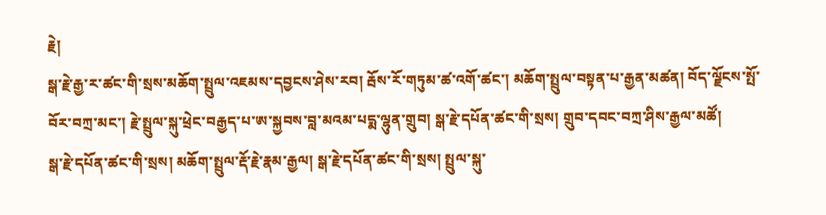རྗེ།
སྒ་རྗེ་རྒྱ་ར་ཚང་གི་སྲས་མཆོག་སྤྲུལ་འཇམས་དབྱངས་ཤེས་རབ། རྦོས་རོ་གཏུམ་ཚ་འགོ་ཚང་། མཆོག་སྤྲུལ་བསྟན་པ་རྒྱན་མཚན། བོད་ལྗོངས་སྤོ་བོར་བཀྲ་མང་། རྗེ་སྤྲུལ་སྐུ་ཕྲེང་བརྒྱད་པ་ཨ་སྐྱབས་བླ་མའམ་པདྨ་ལྷུན་གྲུབ། སྒ་རྗེ་དཔོན་ཚང་གི་སྲས། གྲུབ་དབང་བཀྲ་ཤིས་རྒྱལ་མཚོ།
སྒ་རྗེ་དཔོན་ཚང་གི་སྲས། མཆོག་སྤྲུལ་རྡོ་རྗེ་རྣམ་རྒྱལ། སྒ་རྗེ་དཔོན་ཚང་གི་སྲས། སྤྲུལ་སྐུ་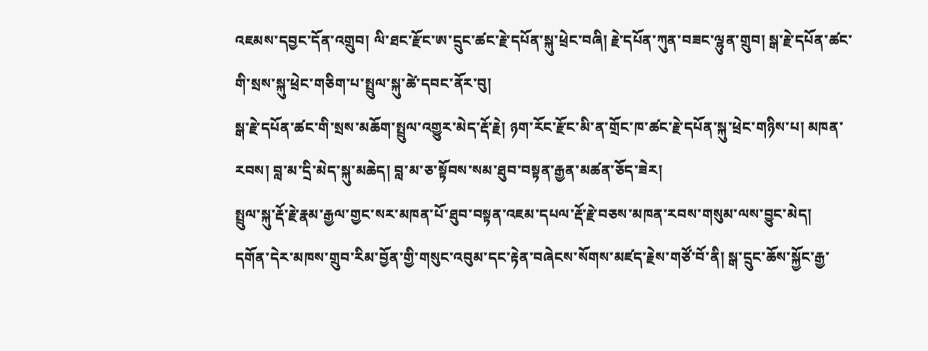འཇམས་དབྱང་དོན་འགྲུབ། ལི་ཐང་རྫོང་ཨ་དྲུང་ཚང་རྗེ་དཔོན་སྐུ་ཕྲེང་བཞི། རྗེ་དཔོན་ཀུན་བཟང་ལྷུན་གྲུབ། སྒ་རྗེ་དཔོན་ཚང་གི་སྲས་སྐུ་ཕྲེང་གཅིག་པ་སྤྲུལ་སྐུ་ཚེ་དབང་ནོར་བུ།
སྒ་རྗེ་དཔོན་ཚང་གི་སྲས་མཆོག་སྤྲུལ་འགྱུར་མེད་རྡོ་རྗེ། ཉག་རོང་རྫོང་མི་ན་གྲོང་ཁ་ཚང་རྗེ་དཔོན་སྐུ་ཕྲེང་གཉིས་པ། མཁན་རབས། བླ་མ་དྲི་མེད་སྐུ་མཆེད། བླ་མ་ཅ་སྟོབས་སམ་ཐུབ་བསྟན་རྒྱན་མཚན་ཅོད་ཟེར།
སྤྲུལ་སྐུ་རྡོ་རྗེ་རྣམ་རྒྱལ་གྱང་སར་མཁན་པོ་ཐུབ་བསྟན་འཇམ་དཔལ་རྡོ་རྗེ་བཅས་མཁན་རབས་གསུམ་ལས་བྱུང་མེད།
དགོན་དེར་མཁས་གྲུབ་རིམ་བྱོན་གྱི་གསུང་འབུམ་དང་རྟེན་བཞེངས་སོགས་མཛད་རྗེས་གཙོ་བོ་ནི། སྒ་དྲུང་ཆོས་སྐྱོང་རྒྱ་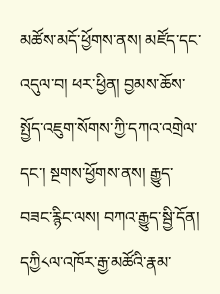མཚོས་མདོ་ཕྱོགས་ནས། མཛོད་དང་འདུལ་བ། ཕར་ཕྱིན། བྱམས་ཆོས་སྤྱོད་འཇུག་སོགས་ཀྱི་དཀའ་འགྲེལ་དང་། སྔགས་ཕྱོགས་ནས། རྒྱུད་བཟང་རྙིང་ལས། བཀའ་རྒྱུད་སྦྱི་དོན།
དཀྱི༨ལ་འཁོར་རྒྱ་མཚོའི་རྣམ་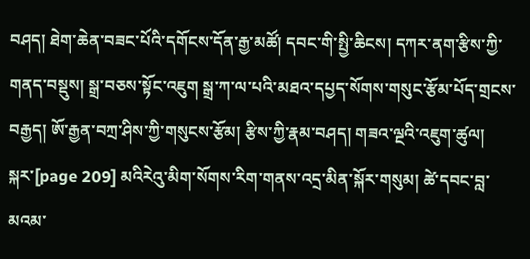བཤད། ཐེག་ཆེན་བཟང་པོའི་དགོངས་དོན་རྒྱ་མཚོ། དབང་གི་སྤྱི་ཆིངས། དཀར་ནག་རྩིས་ཀྱི་གནད་བསྡུས། སྒྲ་བཅས་སྟོང་འཇུག སྒྲ་ཀ་ལ་པའི་མཐའ་དཔྱད་སོགས་གསུང་རྩོམ་པོད་གྲངས་བརྒྱད། ཨོ་རྒྱན་བཀྲ་ཤིས་ཀྱི་གསུངས་རྩོམ། རྩིས་ཀྱི་རྣམ་བཤད། གཟའ་ལྔའི་འཇུག་ཚུལ།
སྐར་[page 209] མའིརེའུ་མིག་སོགས་རིག་གནས་འདྲ་མིན་སྐོར་གསུམ། ཚེ་དབང་བླ་མའམ་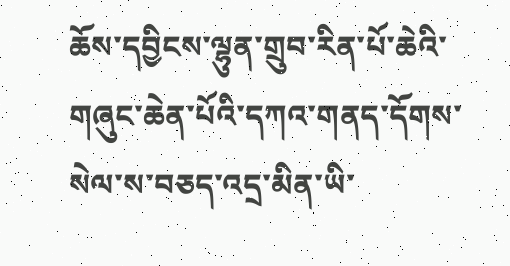ཆོས་དབྱིངས་ལྷུན་གྲུབ་རིན་པོ་ཆེའི་གཞུང་ཆེན་པོའི་དཀའ་གནད་དོགས་སེལ་ས་བཅད་འདྲ་མིན་ཡི་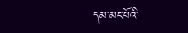དམ་མང་པོའི་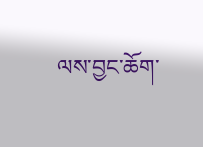ལས་བྱང་ཆོག་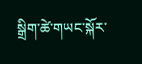སྒྲིག་ཚེ་གཡང་སྐོར་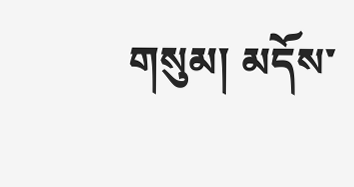གསུམ། མདོས་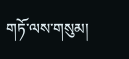གཏོ་ལས་གསུམ།